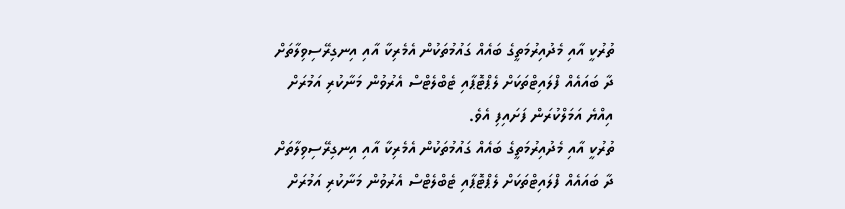ތުރުކީ އާއި މެދުއިރުމަތީގެ ބައެއް ގައުމުތަކުން އެމެރިކާ އާއި އިނގިރޭސިވިލާތަށް ދާ ބައައެއް ފްލައިޓްތަކަށް ލެޕްޓޮޕާއި ޓެބްލެޓްސް އެރުވުން މަނާކުރި އަމުރަށް އިއްޔެ އަމަލްކުރަން ފަށައިފި އެވެ.
ތުރުކީ އާއި މެދުއިރުމަތީގެ ބައެއް ގައުމުތަކުން އެމެރިކާ އާއި އިނގިރޭސިވިލާތަށް ދާ ބައައެއް ފްލައިޓްތަކަށް ލެޕްޓޮޕާއި ޓެބްލެޓްސް އެރުވުން މަނާކުރި އަމުރަށް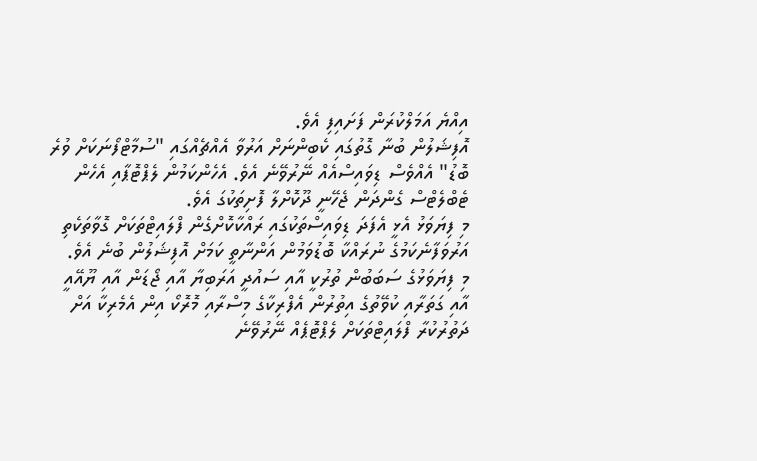އިއްޔެ އަމަލްކުރަން ފަށައިފި އެވެ.
އޮފިޝަލުން ބުނާ ގޮތުގައި ކެބިންނަށް އަރުވާ އެއްޗެއްގައި "ސުމާޓްފޯނަކަށް ވުރެ ބޮޑު" އެއްވެސް ޑިވައިސްއެއް ނޭރުވޭނެ އެވެ. އެހެންކަމުން ލެޕްޓޮޕާއި އެހެން ޓެބްލެޓްސް ގެންދަން ޖެހޭނީ ދޫކޮށްލާ ފޮށިތަކުގަ އެވެ.
މި ފިޔަވަޅު އެޅީ އެފަދަ ޑިވައިސްތަކުގައި ރައްކާކޮށްގެން ފްލައިޓްތަކަށް ގޮވާތަކެތި އަރުވަފާނެކަމުގެ ނުރައްކާ ބޮޑުވަމުން އަންނާތީ ކަމަށް އޮފިޝަލުން ބުނެ އެވެ.
މި ފިޔަވަޅުގެ ސަބަބުން ތުރުކީ އާއި ސައުދީ އަރަބިޔާ އާއި ޖޯޑަން އާއި ޔޫއޭއީ އާއި ގަތަރާއި ކުވޭތުގެ އިތުރުން އެފްރިކާގެ މިސްރާއި މޮރޮކޯ އިން އެމެރިކާ އަށް ދަތުރުކުރާ ފްލައިޓްތަކަށް ލެޕްޓޮޕެއް ނޭރުވޭނެ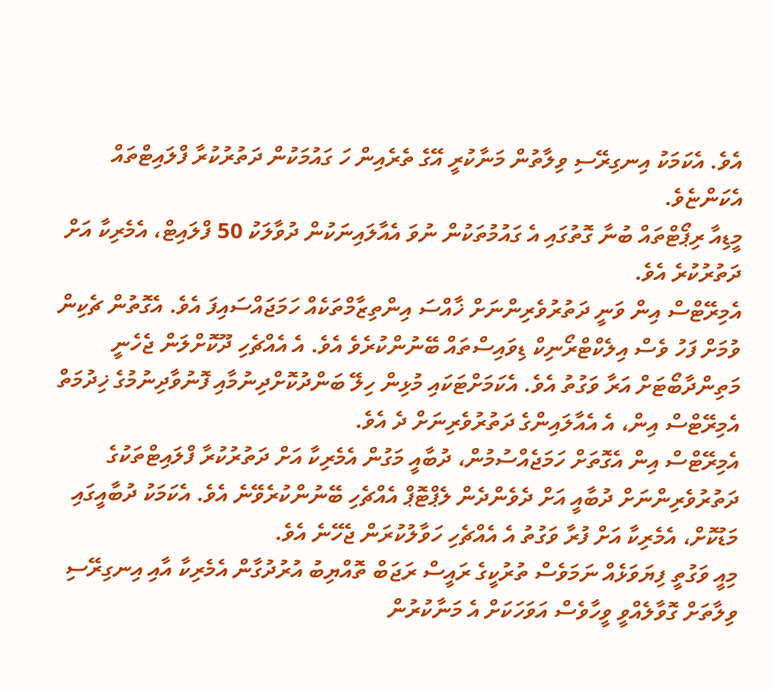އެވެ. އެކަމަކު އިނގިރޭސި ވިލާތުން މަނާކުރީ އޭގެ ތެރެއިން ހަ ގައުމަކުން ދަތުރުކުރާ ފްލައިޓްތައް އެކަންޏެވެ.
މީޑިއާ ރިޕޯޓްތައް ބުނާ ގޮތުގައި އެ ގައުމުތަކުން ނުވަ އެއާލައިނަކުން ދުވާލަކު 50 ފްލައިޓް، އެމެރިކާ އަށް ދަތުރުކުރެ އެވެ.
އެމިރޭޓްސް އިން ވަނީ ދަތުރުވެރިންނަށް ޚާއްސަ އިންތިޒާމްތަކެއް ހަމަޖައްސައިފަ އެވެ. އެގޮތުން ޗެކިން ވުމަށް ފަހު ވެސް އިލެކްޓްރޯނިކް ޑިވައިސްތައް ބޭނުންކުރެވެ އެވެ. އެ އެއްޗެހި ދޫކޮށްލަން ޖެހެނީ މަތިންދާބޯޓަށް އަރާ ވަގުތު އެވެ. އެކަމަށްޓަކައި މުޅިން ހިލޭ ބަންދުކޮށްދިނުމާއި ފޮނުވާދިނުމުގެ ޚިދުމަތް އެމިރޭޓްސް އިން، އެ އެއާލައިންގެ ދަތުރުވެރިނަށް ދެ އެވެ.
އެމިރޭޓްސް އިން އެގޮތަށް ހަމަޖެއްސުމުން، ދުބާއީ މަގުން އެމެރިކާ އަށް ދަތުރުކުރާ ފްލައިޓްތަކުގެ ދަތުރުވެރިންނަށް ދުބާއީ އަށް ދެވެންދެން ލެޕްޓޮޕް އެއްޗެހި ބޭނުންކުރެވޭނެ އެވެ. އެކަމަކު ދުބާއީގައި މަޑުކޮށް، އެމެރިކާ އަށް ފުރާ ވަގުތު އެ އެއްޗެހި ހަވާލުކުރަން ޖެހޭނެ އެވެ.
މިއީ ވަގުތީ ފިޔަވަޅެއް ނަމަވެސް ތުރުކީގެ ރައީސް ރަޖަބް ތޮއްޔިބު އުރުދުގާން އެމެރިކާ އާއި އިނގިރޭސި ވިލާތަށް ގޮވާލެއްވީ ވީހާވެސް އަވަހަކަށް އެ މަނާކުރުން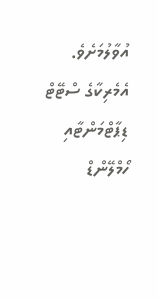އުވާލުމަށެވެ.
އެމެރިކާގެ ސްޓޭޓް ޑިޕާޓްމަންޓާއި ހޯމްލޭންޑް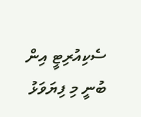ސެކިއުރިޓީ އިން ބުނީ މި ފިޔަވަޅު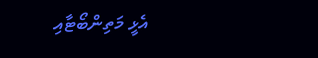އެޅީ މަތިންބޯޓާއި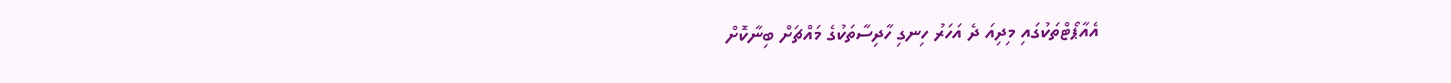އެއާޕޯޓްތަކުގައި މިދިއަ ދެ އަހަރު ހިނގި ހާދިސާތަކުގެ މައްޗަށް ބިނާކޮށް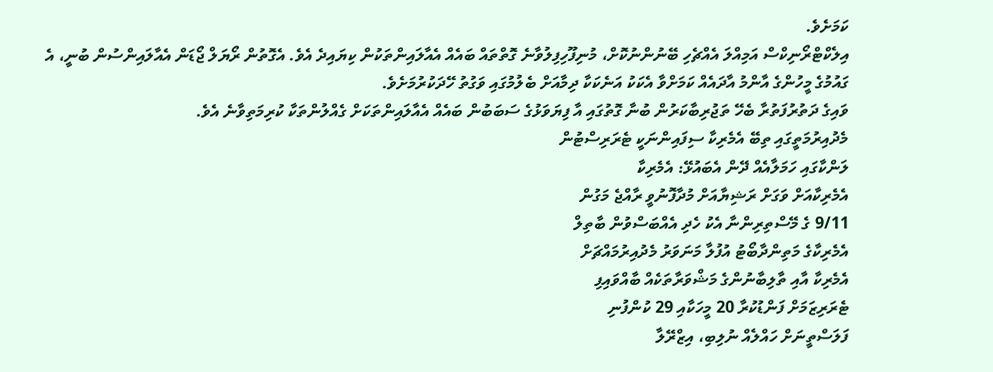ކަމަށެވެ.
އިލެކްޓްރޯނިކްސް އަމިއްލަ އެއްޗެހި ބޭނުންނުކޮށް، މުނިފޫހިފިލުވާނެ ގޮތްތައް ބައެއް އެއާލައިންތަކުން ކިޔައިދެ އެވެ. އެގޮތުން ރޯޔަލް ޖޯޑަން އެއާލައިންސުން ބުނީ، އެ ގައުމުގެ މީހުންގެ އާންމު އާދައެއް ކަމަށްވާ އެކަކު އަނެކަކާ ދިމާއަށް ބެލުމުގައި ވަގުތު ހޭދަކުރުމަށެވެ.
ވައިގެ ދަތުރުފަތުރާ ބެހޭ ތަޖުރިބާކަރުން ބުނާ ގޮތުގައި އާ ފިޔަވަޅުގެ ސަބަބުން ބައެއް އެއާލައިންތަކަށް ގެއްލުންތަކާ ކުރިމަތިވާނެ އެވެ.
މެދުއިރުމަތީގައި ތިބޭ އެމެރިކާ ސިފައިންނަކީ ޓެރަރިސްޓުން
ލަންކާގައި ހަމަލާއެއް ދޭން އެބައުޅޭ: އެމެރިކާ
އެމެރިކާއަށް ވަގަށް ރަޝިޔާއަށް މުދާފޮނުވީ ރާއްޖެ މަގުން
9/11 ގެ މޭސްތިރިންނާ އެކު ހެދި އެއްބަސްވުން ބާތިލް
އެމެރިކާގެ މަތިންދާބޯޓު އުފުލާ މަނަވަރު މެދުއިރުމައްޗަށް
އެމެރިކާ އާއި ތާލިބާނުންގެ މަޝްވަރާތަކެއް ބާއްވައިފި
ޓެރަރިޒަމަށް ފަންޑުކުރާ 20 މީހަކާއި 29 ކުންފުނި
ފަލަސްތީނަށް ހައްލެއް ނުލިބި، އިޒްރޭލާ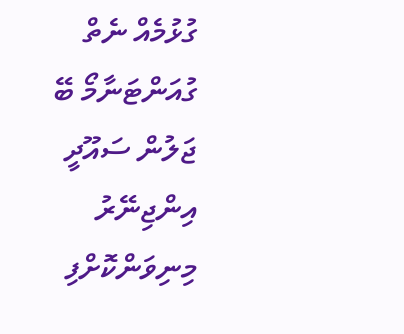ގުޅުމެއް ނެތް
ގުއަންޓަނާމޯ ބޭ ޖަލުން ސައޫދީ އިންޖިނޭރު މިނިވަންކޮށްފި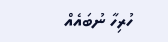ހުރިހާ ނުބައެއް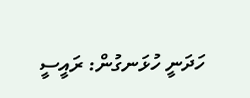ހަދަނީ ހުޅަނގުން: ރައީސީ